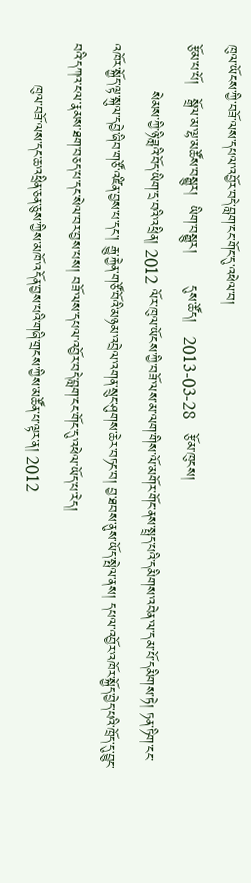ཁུལ་ཡོངས་ཀྱི་བཟོ་ལས་དཔལ་འབྱོར་བདེ་བླག་ངང་གོང་དུ་འཕེལ་བ།
རྩོམ་པ་པོ།   སྒྲོལ་མ་ལྷ་མཚོས་བསྒྱུར།  ཡིག་བསྒྱུར།       དུས་ཚོད།   2013-03-28   རྩོམ་ཁུངས།
          སེམས་ཀྱི་ཉི་ཟླའི་བོད་ཡིག་དྲ་བའི་འཕྲིན། 2012 ལོར་ཁུལ་ཡོངས་ཀྱི་བཟོ་ལས་མ་ལག་གིས་ལོ་མགོར་གོང་ནས་སྤྲད་པའི་དམིགས་འབེན་ལ་དམ་པོ་དམིགས་ཏེ། ཏན་ཏིག་ངང་འཁོར་སྐྱོད་ལྟ་སྐུལ་དབྱེ་ཞིབ་གཙོ་འཛིན་བྱས་པ་དང་། རྒྱུ་རྐྱེན་གཙོ་བོའི་མཉམ་འབྲེལ་འགན་སྲུང་ཤུགས་ཆེར་བཏང་བ། བྱ་ཐབས་ནུས་ཡོད་སྤེལ་ནས། དཔལ་འབྱོར་འཁོར་སྐྱོད་བྱེད་པའི་ཁྲོད་དུ་བྱུང་བའི་དཀའ་ངལ་རྣམས་ཐག་བཅད་པ་དང་སེལ་བར་བྱས་པས། བཟོ་ལས་དཔལ་འབྱོར་བདེ་བླག་ངང་གོང་དུ་འཕེལ་ཡོད་པ་རེད།
         ཁུལ་བཟོ་ལས་དང་ཆ་འཕྲིན་ཅན་ཅུས་ཀྱིས་མཁོ་འདོན་བྱས་པའི་གཞི་གྲངས་ཀྱིས་མཚོན་པ་ལྟར་ན། 2012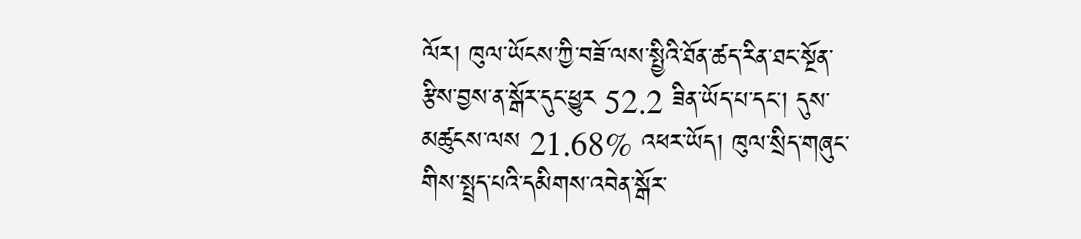ལོར། ཁུལ་ཡོངས་ཀྱི་བཟོ་ལས་སྤྱིའི་ཐོན་ཚད་རིན་ཐང་སྔོན་རྩིས་བྱས་ན་སྒོར་དུང་ཕྱུར 52.2 ཟིན་ཡོད་པ་དང་། དུས་མཚུངས་ལས 21.68% འཕར་ཡོད། ཁུལ་སྲིད་གཞུང་གིས་སྤྲད་པའི་དམིགས་འབེན་སྒོར་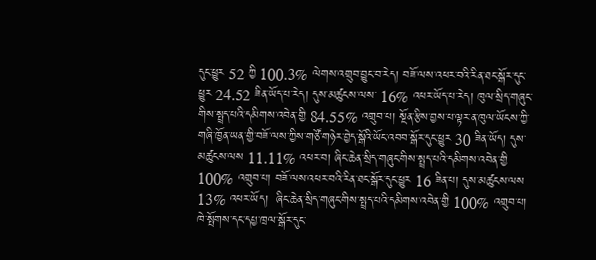དུང་ཕྱུར 52 ཀྱི 100.3% ལེགས་འགྲུབ་བྱུང་བ་རེད། བཟོ་ལས་འཕར་བའི་རིན་ཐང་སྒོར་དུང་ཕྱུར 24.52 ཟིན་ཡོད་པ་རེད། དུས་མཚུངས་ལས་ 16% འཕར་ཡོད་པ་རེད། ཁུལ་སྲིད་གཞུང་གིས་སྤྲད་པའི་དམིགས་འབེན་གྱི 84.55% འགྲུབ་པ། སྔོན་རྩིས་བྱས་པ་ལྟར་ན་ཁུལ་ཡོངས་ཀྱི་གཞི་ཁྱོན་ཡན་གྱི་བཟོ་ལས་ཀྱིས་གཙོ་གཉེར་བྱེད་སྒོའི་ཡོང་འབབ་སྒོར་དུང་ཕྱུར 30 ཟིན་ཡོད། དུས་མཚུངས་ལས 11.11% འཕར་བ། ཞིང་ཆེན་སྲིད་གཞུང་གིས་སྤྲད་པའི་དམིགས་འབེན་གྱི 100% འགྲུབ་པ། བཟོ་ལས་འཕར་བའི་རིན་ཐང་སྒོར་དུང་ཕྱུར 16 ཟིན་པ། དུས་མཚུངས་ལས 13% འཕར་ཡོད།  ཞིང་ཆེན་སྲིད་གཞུང་གིས་སྤྲད་པའི་དམིགས་འབེན་གྱི 100% འགྲུབ་པ། ཁེ་སྤོགས་དང་དཔྱ་ཁྲལ་སྒོར་དུང་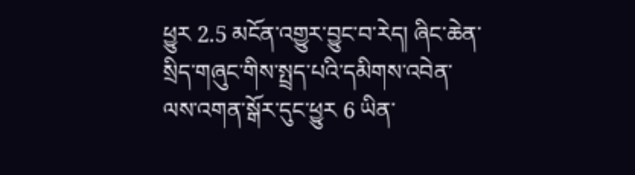ཕྱུར 2.5 མངོན་འགྱུར་བྱུང་བ་རེད། ཞིང་ཆེན་སྲིད་གཞུང་གིས་སྤྲད་པའི་དམིགས་འབེན་ལས་འགན་སྒོར་དུང་ཕྱུར 6 ཡིན་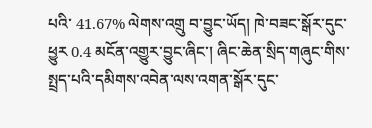པའི་ 41.67% ལེགས་འགྲུ བ་བྱུང་ཡོད། ཁེ་བཟང་སྒོར་དུང་ཕྱུར 0.4 མངོན་འགྱུར་བྱུང་ཞིང་། ཞིང་ཆེན་སྲིད་གཞུང་གིས་སྤྲད་པའི་དམིགས་འབེན་ལས་འགན་སྒོར་དུང་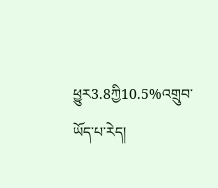ཕྱུར3.8ཀྱི10.5%འགྲུབ་ཡོད་པ་རེད།